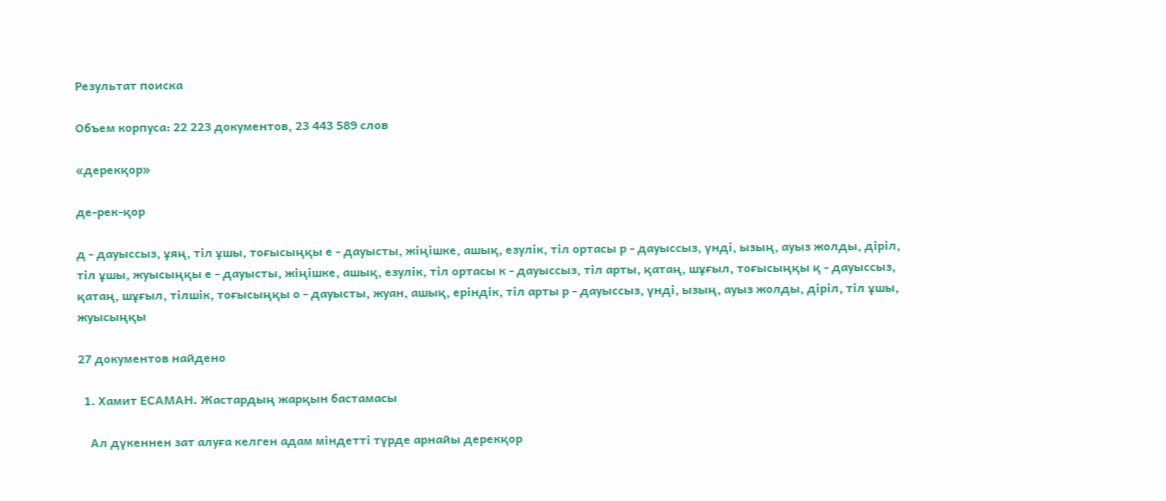Результат поиска

Объем корпуса: 22 223 документов, 23 443 589 слов

«дерекқор»

де-рек-қор

д - дауыссыз, ұяң, тіл ұшы, тоғысыңқы е - дауысты, жіңішке, ашық, езулік, тіл ортасы р - дауыссыз, үнді, ызың, ауыз жолды, діріл, тіл ұшы, жуысыңқы е - дауысты, жіңішке, ашық, езулік, тіл ортасы к - дауыссыз, тіл арты, қатаң, шұғыл, тоғысыңқы қ - дауыссыз, қатаң, шұғыл, тілшік, тоғысыңқы о - дауысты, жуан, ашық, еріндік, тіл арты р - дауыссыз, үнді, ызың, ауыз жолды, діріл, тіл ұшы, жуысыңқы

27 документов найдено

  1. Хамит ЕСАМАН. Жастардың жарқын бастамасы

    Ал дүкеннен зат алуға келген адам міндетті түрде арнайы дерекқор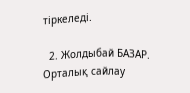тіркеледі.

  2. Жолдыбай БАЗАР. Орталық сайлау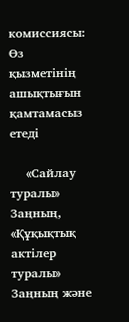комиссиясы: Өз қызметінің ашықтығын қамтамасыз етеді

    «Сайлау туралы» Заңның, «Құқықтық актілер туралы» Заңның және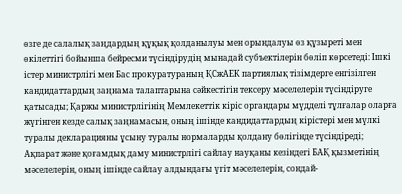өзге де салалық заңдардың құқық қолданылуы мен орындалуы өз құзыреті мен өкілеттігі бойынша бейресми түсіндірудің мынадай субъектілерін бөліп көрсетеді: Ішкі істер министрлігі мен Бас прокуратураның ҚСжАЕК партиялық тізімдерге енгізілген кандидаттардың заңнама талаптарына сәйкестігін тексеру мәселелерін түсіндіруге қатысады; Қаржы министрлігінің Мемлекеттік кіріс органдары мүдделі тұлғалар оларға жүгінген кезде салық заңнамасын, оның ішінде кандидаттардың кірістері мен мүлкі туралы декларацияны ұсыну туралы нормаларды қолдану бөлігінде түсіндіреді; Ақпарат және қоғамдық даму министрлігі сайлау науқаны кезіндегі БАҚ қызметінің мәселелерін, оның ішінде сайлау алдындағы үгіт мәселелерін, сондай-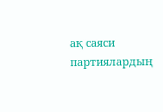ақ саяси партиялардың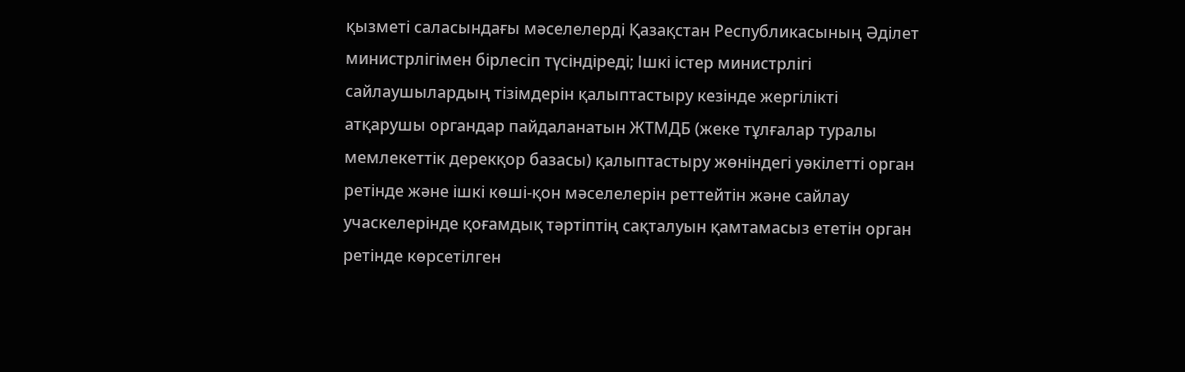қызметі саласындағы мәселелерді Қазақстан Республикасының Әділет министрлігімен бірлесіп түсіндіреді; Ішкі істер министрлігі сайлаушылардың тізімдерін қалыптастыру кезінде жергілікті атқарушы органдар пайдаланатын ЖТМДБ (жеке тұлғалар туралы мемлекеттік дерекқор базасы) қалыптастыру жөніндегі уәкілетті орган ретінде және ішкі көші-қон мәселелерін реттейтін және сайлау учаскелерінде қоғамдық тәртіптің сақталуын қамтамасыз ететін орган ретінде көрсетілген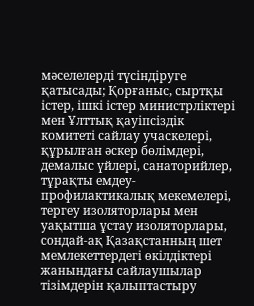мәселелерді түсіндіруге қатысады; Қорғаныс, сыртқы істер, ішкі істер министрліктері мен Ұлттық қауіпсіздік комитеті сайлау учаскелері, құрылған әскер бөлімдері, демалыс үйлері, санаторийлер, тұрақты емдеу-профилактикалық мекемелері, тергеу изоляторлары мен уақытша ұстау изоляторлары, сондай-ақ Қазақстанның шет мемлекеттердегі өкілдіктері жанындағы сайлаушылар тізімдерін қалыптастыру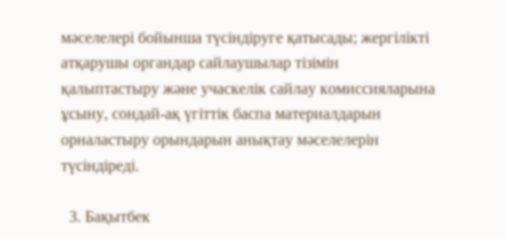мәселелері бойынша түсіндіруге қатысады; жергілікті атқарушы органдар сайлаушылар тізімін қалыптастыру және учаскелік сайлау комиссияларына ұсыну, сондай-ақ үгіттік баспа материалдарын орналастыру орындарын анықтау мәселелерін түсіндіреді.

  3. Бақытбек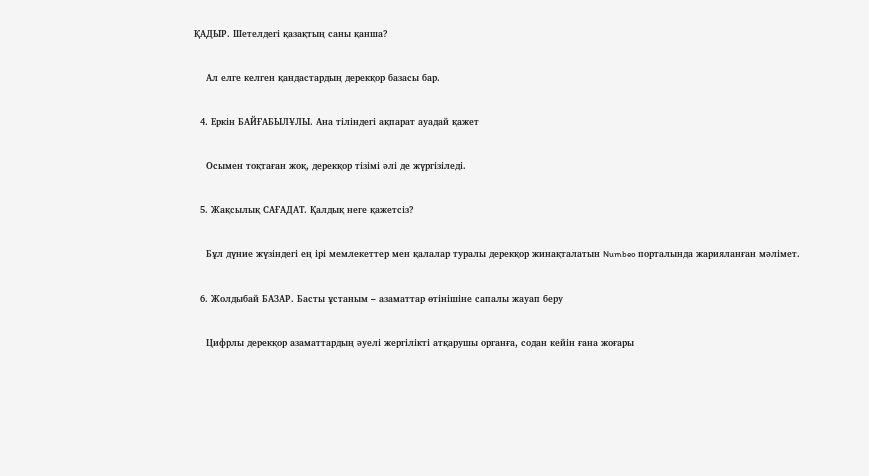ҚАДЫР. Шетелдегі қазақтың саны қанша?

    Ал елге келген қандастардың дерекқор базасы бар.

  4. Еркін БАЙҒАБЫЛҰЛЫ. Ана тіліндегі ақпарат ауадай қажет

    Осымен тоқтаған жоқ, дерекқор тізімі әлі де жүргізіледі.

  5. Жақсылық САҒАДАТ. Қалдық неге қажетсіз?

    Бұл дүние жүзіндегі ең ірі мемлекеттер мен қалалар туралы дерекқор жинақталатын Numbeo порталында жарияланған мәлімет.

  6. Жолдыбай БАЗАР. Басты ұстаным – азаматтар өтінішіне сапалы жауап беру

    Цифрлы дерекқор азаматтардың әуелі жергілікті атқарушы органға, содан кейін ғана жоғары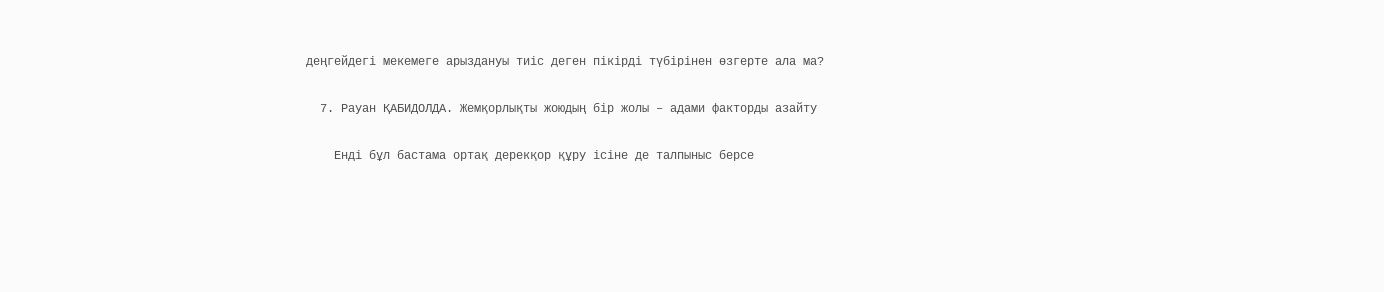деңгейдегі мекемеге арыздануы тиіс деген пікірді түбірінен өзгерте ала ма?

  7. Рауан ҚАБИДОЛДА. Жемқорлықты жоюдың бір жолы – адами факторды азайту

    Енді бұл бастама ортақ дерекқор құру ісіне де талпыныс берсе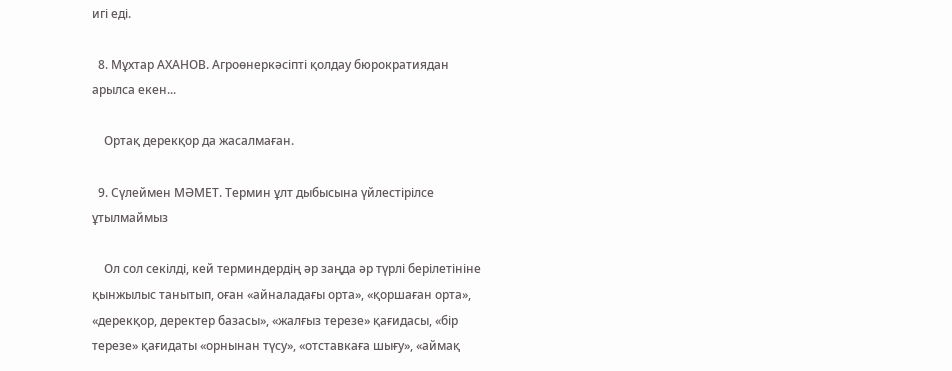игі еді.

  8. Мұхтар АХАНОВ. Агроөнеркәсіпті қолдау бюрократиядан арылса екен...

    Ортақ дерекқор да жасалмаған.

  9. Сүлеймен МӘМЕТ. Термин ұлт дыбысына үйлестірілсе ұтылмаймыз

    Ол сол секілді, кей терминдердің әр заңда әр түрлі берілетініне қынжылыс танытып, оған «айналадағы орта», «қоршаған орта», «дерекқор, деректер базасы», «жалғыз терезе» қағидасы, «бір терезе» қағидаты «орнынан түсу», «отставкаға шығу», «аймақ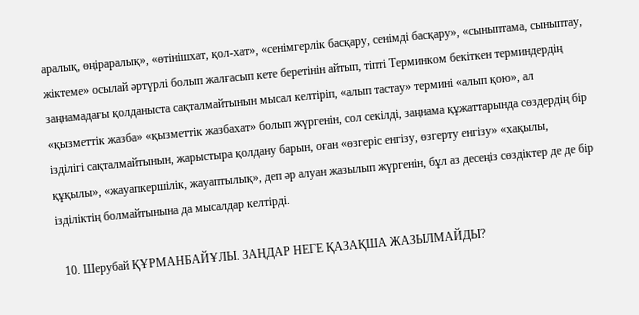аралық, өңіраралық», «өтінішхат, қол-хат», «сенімгерлік басқару, сенімді басқару», «сыныптама, сыныптау, жіктеме» осылай әртүрлі болып жалғасып кете беретінін айтып, тіпті Терминком бекіткен терминдердің заңнамадағы қолданыста сақталмайтынын мысал келтіріп, «алып тастау» термині «алып қою», ал «қызметтік жазба» «қызметтік жазбахат» болып жүргенін, сол секілді, заңнама құжаттарында сөздердің бір ізділігі сақталмайтынын, жарыстыра қолдану барын, оған «өзгеріс енгізу, өзгерту енгізу» «хақылы, құқылы», «жауапкершілік, жауаптылық», деп әр алуан жазылып жүргенін, бұл аз десеңіз сөздіктер де де бір ізділіктің болмайтынына да мысалдар келтірді.

  10. Шерубай ҚҰРМАНБАЙҰЛЫ. ЗАҢДАР НЕГЕ ҚАЗАҚША ЖАЗЫЛМАЙДЫ?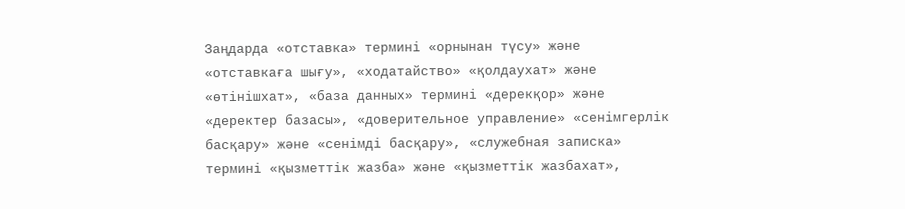Заңдарда «отставка» термині «орнынан түсу» және «отставкаға шығу», «ходатайство» «қолдаухат» және «өтінішхат», «база данных» термині «дерекқор» және «деректер базасы», «доверительное управление» «сенімгерлік басқару» және «сенімді басқару», «служебная записка» термині «қызметтік жазба» және «қызметтік жазбахат»,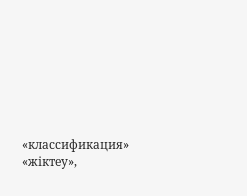«классификация» «жіктеу»,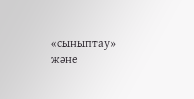«сыныптау» және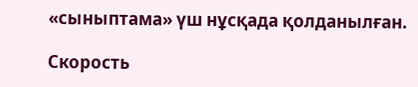«сыныптама» үш нұсқада қолданылған.

Скорость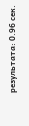результата: 0.96 сек.